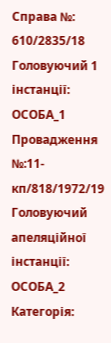Справа №: 610/2835/18 Головуючий 1 інстанції: ОСОБА_1
Провадження №:11-кп/818/1972/19 Головуючий апеляційної інстанції: ОСОБА_2
Категорія: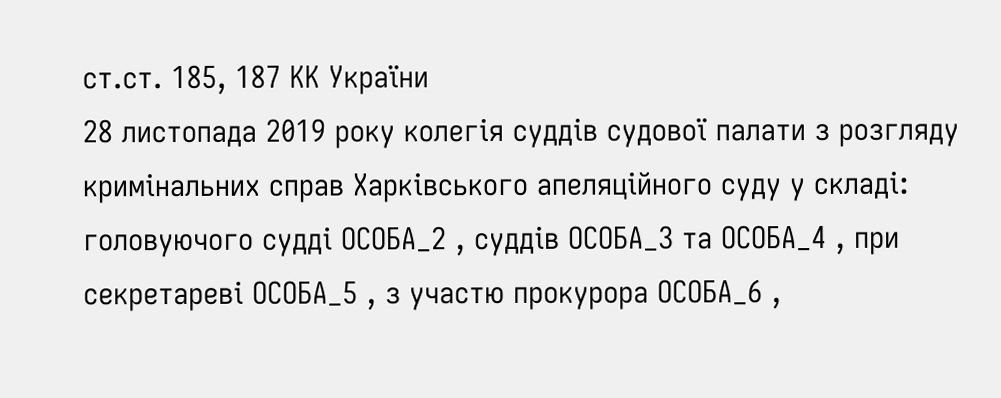ст.ст. 185, 187 КК України
28 листопада 2019 року колегія суддів судової палати з розгляду кримінальних справ Харківського апеляційного суду у складі: головуючого судді ОСОБА_2 , суддів ОСОБА_3 та ОСОБА_4 , при секретареві ОСОБА_5 , з участю прокурора ОСОБА_6 ,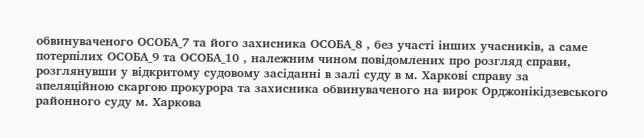обвинуваченого ОСОБА_7 та його захисника ОСОБА_8 , без участі інших учасників, а саме потерпілих ОСОБА_9 та ОСОБА_10 , належним чином повідомлених про розгляд справи, розглянувши у відкритому судовому засіданні в залі суду в м. Харкові справу за апеляційною скаргою прокурора та захисника обвинуваченого на вирок Орджонікідзевського районного суду м. Харкова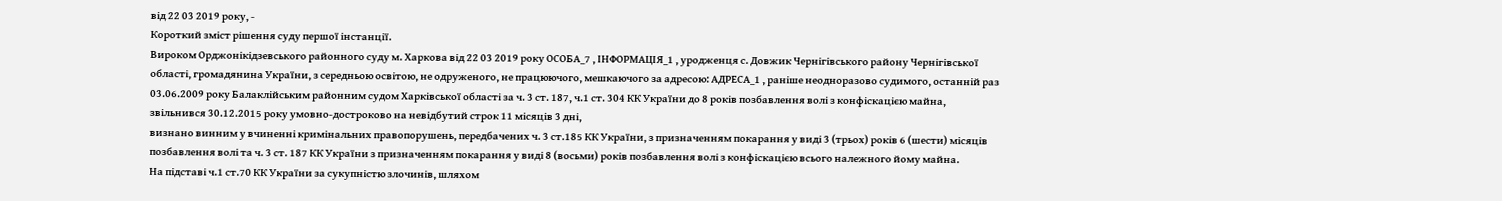від 22 03 2019 року, -
Короткий зміст рішення суду першої інстанції.
Вироком Орджонікідзевського районного суду м. Харкова від 22 03 2019 року ОСОБА_7 , ІНФОРМАЦІЯ_1 , уродженця с. Довжик Чернігівського району Чернігівської області, громадянина України, з середньою освітою, не одруженого, не працюючого, мешкаючого за адресою: АДРЕСА_1 , раніше неодноразово судимого, останній раз 03.06.2009 року Балаклійським районним судом Харківської області за ч. 3 ст. 187, ч.1 ст. 304 КК України до 8 років позбавлення волі з конфіскацією майна, звільнився 30.12.2015 року умовно-достроково на невідбутий строк 11 місяців 3 дні,
визнано винним у вчиненні кримінальних правопорушень, передбачених ч. 3 ст.185 КК України, з призначенням покарання у виді 3 (трьох) років 6 (шести) місяців позбавлення волі та ч. 3 ст. 187 КК України з призначенням покарання у виді 8 (восьми) років позбавлення волі з конфіскацією всього належного йому майна.
На підставі ч.1 ст.70 КК України за сукупністю злочинів, шляхом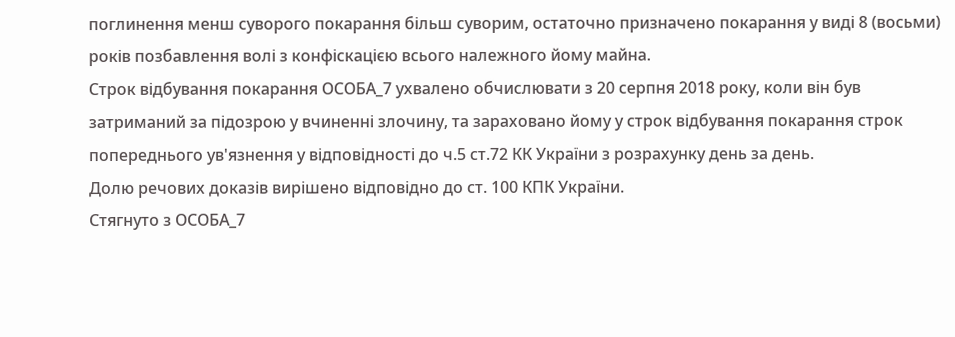поглинення менш суворого покарання більш суворим, остаточно призначено покарання у виді 8 (восьми) років позбавлення волі з конфіскацією всього належного йому майна.
Строк відбування покарання ОСОБА_7 ухвалено обчислювати з 20 серпня 2018 року, коли він був затриманий за підозрою у вчиненні злочину, та зараховано йому у строк відбування покарання строк попереднього ув'язнення у відповідності до ч.5 ст.72 КК України з розрахунку день за день.
Долю речових доказів вирішено відповідно до ст. 100 КПК України.
Стягнуто з ОСОБА_7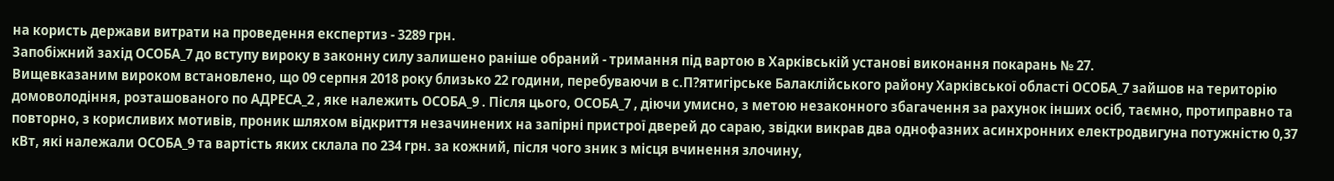на користь держави витрати на проведення експертиз - 3289 грн.
Запобіжний захід ОСОБА_7 до вступу вироку в законну силу залишено раніше обраний - тримання під вартою в Харківській установі виконання покарань № 27.
Вищевказаним вироком встановлено, що 09 серпня 2018 року близько 22 години, перебуваючи в с.П?ятигірське Балаклійського району Харківської області ОСОБА_7 зайшов на територію домоволодіння, розташованого по АДРЕСА_2 , яке належить ОСОБА_9 . Після цього, ОСОБА_7 , діючи умисно, з метою незаконного збагачення за рахунок інших осіб, таємно, протиправно та повторно, з корисливих мотивів, проник шляхом відкриття незачинених на запірні пристрої дверей до сараю, звідки викрав два однофазних асинхронних електродвигуна потужністю 0,37 кВт, які належали ОСОБА_9 та вартість яких склала по 234 грн. за кожний, після чого зник з місця вчинення злочину,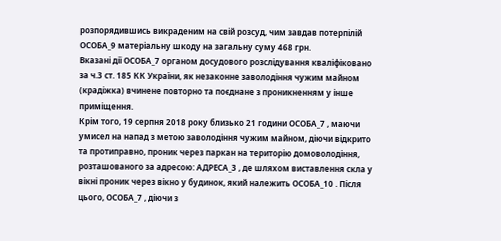розпорядившись викраденим на свій розсуд, чим завдав потерпілій ОСОБА_9 матеріальну шкоду на загальну суму 468 грн.
Вказані дії ОСОБА_7 органом досудового розслідування кваліфіковано за ч.3 ст. 185 КК України, як незаконне заволодіння чужим майном (крадіжка) вчинене повторно та поєднане з проникненням у інше приміщення.
Крім того, 19 серпня 2018 року близько 21 години ОСОБА_7 , маючи умисел на напад з метою заволодіння чужим майном, діючи відкрито та протиправно, проник через паркан на територію домоволодіння, розташованого за адресою: АДРЕСА_3 , де шляхом виставлення скла у вікні проник через вікно у будинок, який належить ОСОБА_10 . Після цього, ОСОБА_7 , діючи з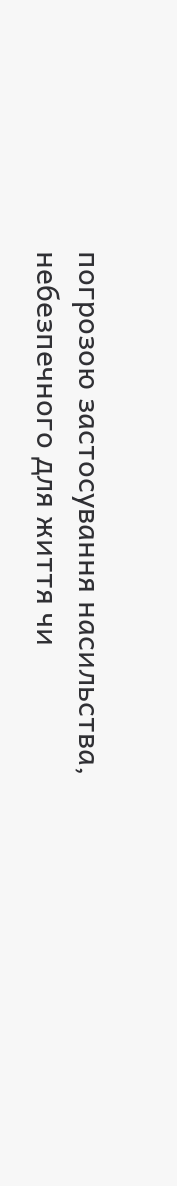погрозою застосування насильства, небезпечного для життя чи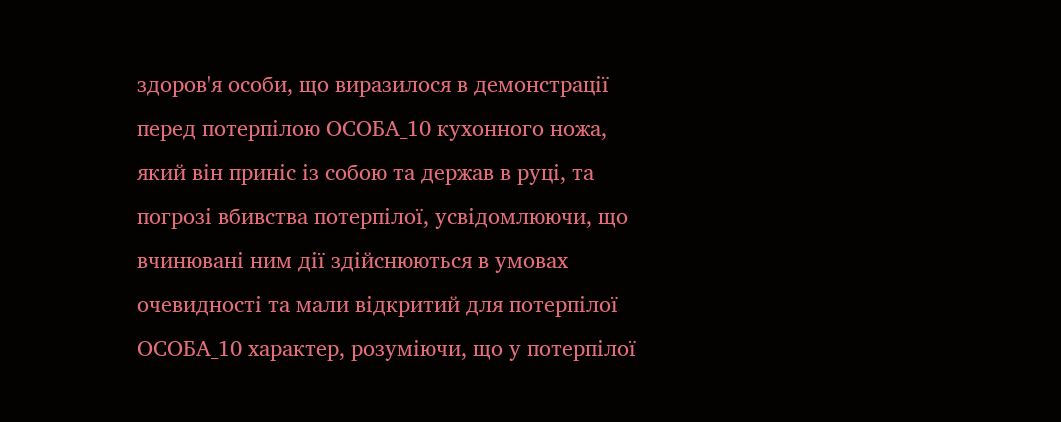здоров'я особи, що виразилося в демонстрації перед потерпілою ОСОБА_10 кухонного ножа, який він приніс із собою та держав в руці, та погрозі вбивства потерпілої, усвідомлюючи, що вчинювані ним дії здійснюються в умовах очевидності та мали відкритий для потерпілої ОСОБА_10 характер, розуміючи, що у потерпілої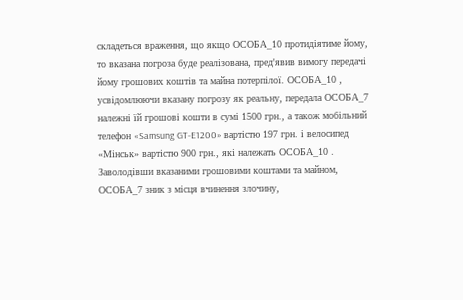складеться враження, що якщо ОСОБА_10 протидіятиме йому, то вказана погроза буде реалізована, пред'явив вимогу передачі йому грошових коштів та майна потерпілої. ОСОБА_10 , усвідомлюючи вказану погрозу як реальну, передала ОСОБА_7 належні їй грошові кошти в сумі 1500 грн., а також мобільний телефон «Samsung GT-E1200» вартістю 197 грн. і велосипед «Мінськ» вартістю 900 грн., які належать ОСОБА_10 . Заволодівши вказаними грошовими коштами та майном, ОСОБА_7 зник з місця вчинення злочину,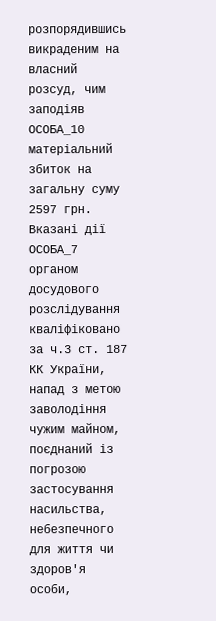розпорядившись викраденим на власний розсуд, чим заподіяв ОСОБА_10 матеріальний збиток на загальну суму 2597 грн.
Вказані дії ОСОБА_7 органом досудового розслідування кваліфіковано за ч.3 ст. 187 КК України, напад з метою заволодіння чужим майном, поєднаний із погрозою застосування насильства, небезпечного для життя чи здоров'я особи,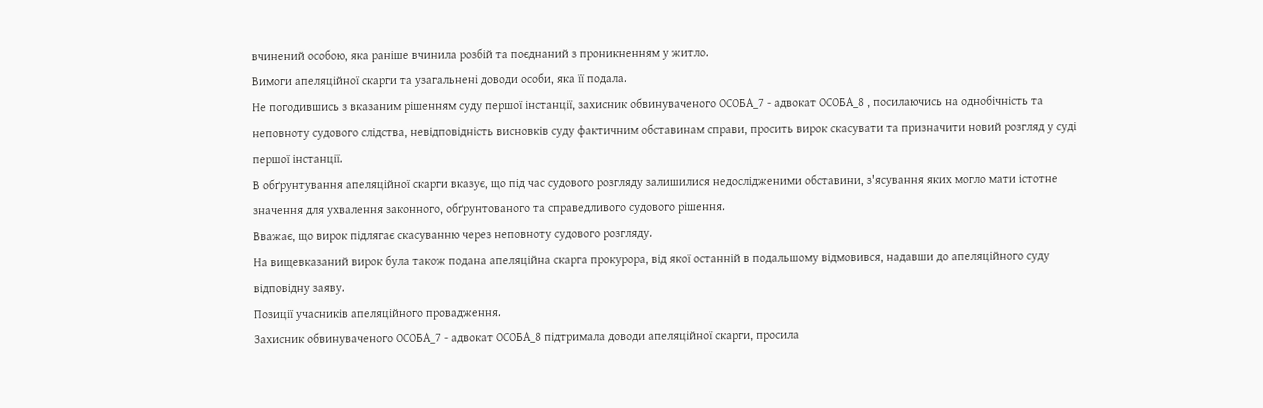вчинений особою, яка раніше вчинила розбій та поєднаний з проникненням у житло.
Вимоги апеляційної скарги та узагальнені доводи особи, яка її подала.
Не погодившись з вказаним рішенням суду першої інстанції, захисник обвинуваченого ОСОБА_7 - адвокат ОСОБА_8 , посилаючись на однобічність та неповноту судового слідства, невідповідність висновків суду фактичним обставинам справи, просить вирок скасувати та призначити новий розгляд у суді першої інстанції.
В обґрунтування апеляційної скарги вказує, що під час судового розгляду залишилися недослідженими обставини, з'ясування яких могло мати істотне значення для ухвалення законного, обґрунтованого та справедливого судового рішення.
Вважає, що вирок підлягає скасуванню через неповноту судового розгляду.
На вищевказаний вирок була також подана апеляційна скарга прокурора, від якої останній в подальшому відмовився, надавши до апеляційного суду відповідну заяву.
Позиції учасників апеляційного провадження.
Захисник обвинуваченого ОСОБА_7 - адвокат ОСОБА_8 підтримала доводи апеляційної скарги, просила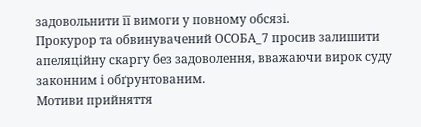задовольнити її вимоги у повному обсязі.
Прокурор та обвинувачений ОСОБА_7 просив залишити апеляційну скаргу без задоволення, вважаючи вирок суду законним і обґрунтованим.
Мотиви прийняття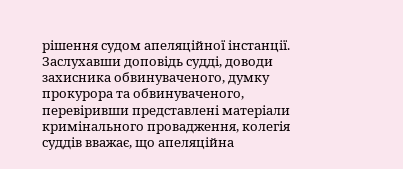рішення судом апеляційної інстанції.
Заслухавши доповідь судді, доводи захисника обвинуваченого, думку прокурора та обвинуваченого, перевіривши представлені матеріали кримінального провадження, колегія суддів вважає, що апеляційна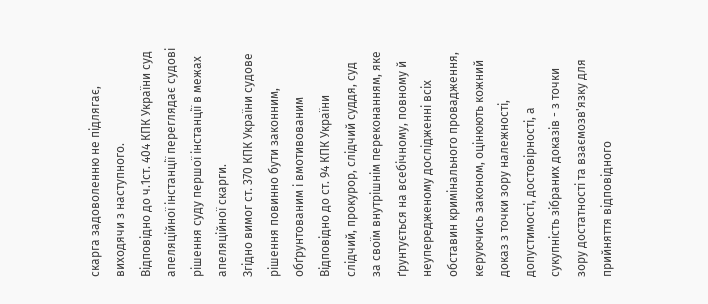скарга задоволенню не підлягає, виходячи з наступного.
Відповідно до ч.1ст. 404 КПК України суд апеляційної інстанції переглядає судові рішення суду першої інстанції в межах апеляційної скарги.
Згідно вимог ст. 370 КПК України судове рішення повинно бути законним, обґрунтованим і вмотивованим
Відповідно до ст. 94 КПК України слідчий, прокурор, слідчий суддя, суд за своїм внутрішнім переконанням, яке ґрунтується на всебічному, повному й неупередженому дослідженні всіх обставин кримінального провадження, керуючись законом, оцінюють кожний доказ з точки зору належності, допустимості, достовірності, а сукупність зібраних доказів - з точки зору достатності та взаємозв'язку для прийняття відповідного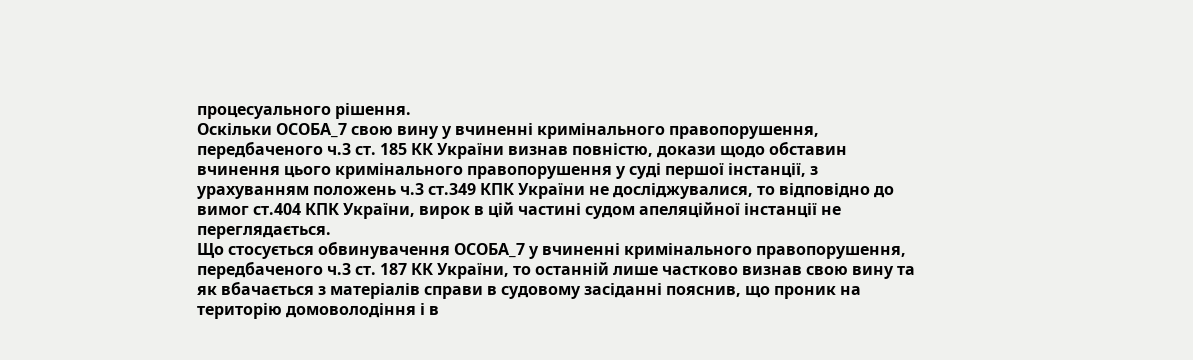процесуального рішення.
Оскільки ОСОБА_7 свою вину у вчиненні кримінального правопорушення, передбаченого ч.3 ст. 185 КК України визнав повністю, докази щодо обставин вчинення цього кримінального правопорушення у суді першої інстанції, з урахуванням положень ч.3 ст.349 КПК України не досліджувалися, то відповідно до вимог ст.404 КПК України, вирок в цій частині судом апеляційної інстанції не переглядається.
Що стосується обвинувачення ОСОБА_7 у вчиненні кримінального правопорушення, передбаченого ч.3 ст. 187 КК України, то останній лише частково визнав свою вину та як вбачається з матеріалів справи в судовому засіданні пояснив, що проник на територію домоволодіння і в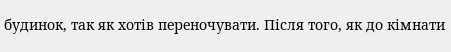будинок, так як хотів переночувати. Після того, як до кімнати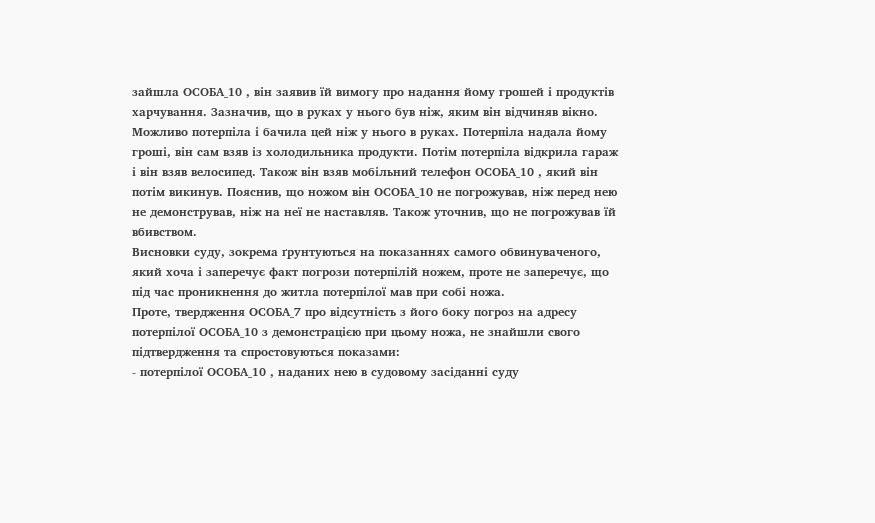зайшла ОСОБА_10 , він заявив їй вимогу про надання йому грошей і продуктів харчування. Зазначив, що в руках у нього був ніж, яким він відчиняв вікно. Можливо потерпіла і бачила цей ніж у нього в руках. Потерпіла надала йому гроші, він сам взяв із холодильника продукти. Потім потерпіла відкрила гараж і він взяв велосипед. Також він взяв мобільний телефон ОСОБА_10 , який він потім викинув. Пояснив, що ножом він ОСОБА_10 не погрожував, ніж перед нею не демонстрував, ніж на неї не наставляв. Також уточнив, що не погрожував їй вбивством.
Висновки суду, зокрема ґрунтуються на показаннях самого обвинуваченого, який хоча і заперечує факт погрози потерпілій ножем, проте не заперечує, що під час проникнення до житла потерпілої мав при собі ножа.
Проте, твердження ОСОБА_7 про відсутність з його боку погроз на адресу потерпілої ОСОБА_10 з демонстрацією при цьому ножа, не знайшли свого підтвердження та спростовуються показами:
- потерпілої ОСОБА_10 , наданих нею в судовому засіданні суду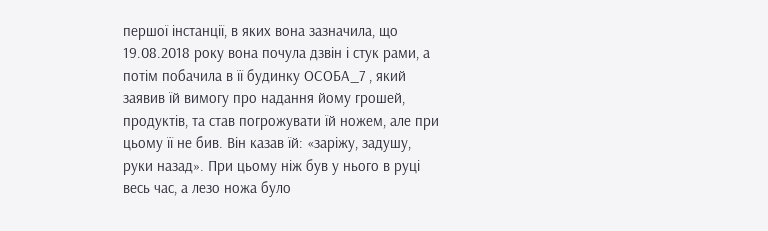першої інстанції, в яких вона зазначила, що 19.08.2018 року вона почула дзвін і стук рами, а потім побачила в її будинку ОСОБА_7 , який заявив їй вимогу про надання йому грошей, продуктів, та став погрожувати їй ножем, але при цьому її не бив. Він казав їй: «заріжу, задушу, руки назад». При цьому ніж був у нього в руці весь час, а лезо ножа було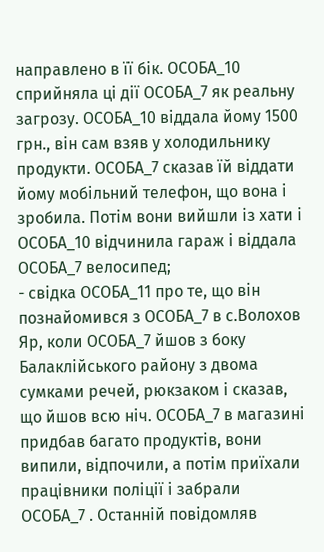направлено в її бік. ОСОБА_10 сприйняла ці дії ОСОБА_7 як реальну загрозу. ОСОБА_10 віддала йому 1500 грн., він сам взяв у холодильнику продукти. ОСОБА_7 сказав їй віддати йому мобільний телефон, що вона і зробила. Потім вони вийшли із хати і ОСОБА_10 відчинила гараж і віддала ОСОБА_7 велосипед;
- свідка ОСОБА_11 про те, що він познайомився з ОСОБА_7 в с.Волохов Яр, коли ОСОБА_7 йшов з боку Балаклійського району з двома сумками речей, рюкзаком і сказав, що йшов всю ніч. ОСОБА_7 в магазині придбав багато продуктів, вони випили, відпочили, а потім приїхали працівники поліції і забрали ОСОБА_7 . Останній повідомляв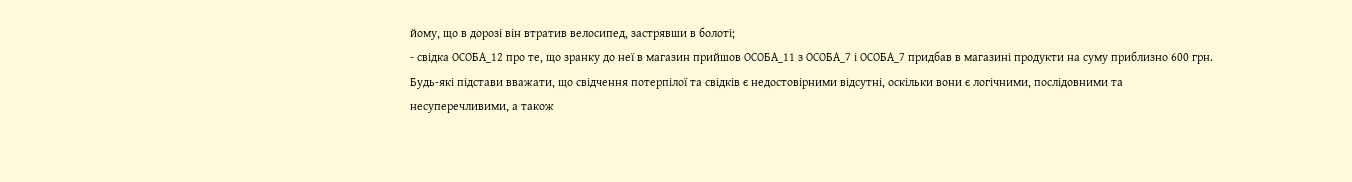йому, що в дорозі він втратив велосипед, застрявши в болоті;
- свідка ОСОБА_12 про те, що зранку до неї в магазин прийшов ОСОБА_11 з ОСОБА_7 і ОСОБА_7 придбав в магазині продукти на суму приблизно 600 грн.
Будь-які підстави вважати, що свідчення потерпілої та свідків є недостовірними відсутні, оскільки вони є логічними, послідовними та несуперечливими, а також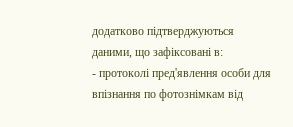додатково підтверджуються даними, що зафіксовані в:
- протоколі пред'явлення особи для впізнання по фотознімкам від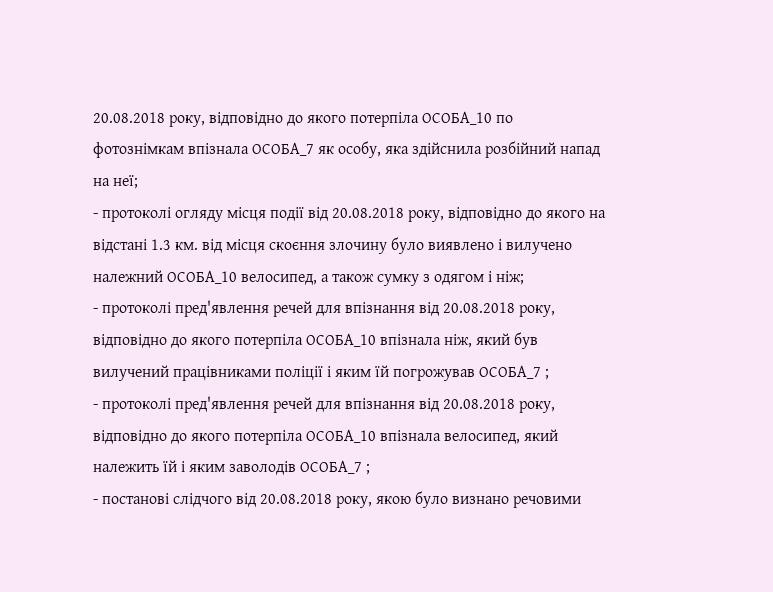20.08.2018 року, відповідно до якого потерпіла ОСОБА_10 по фотознімкам впізнала ОСОБА_7 як особу, яка здійснила розбійний напад на неї;
- протоколі огляду місця події від 20.08.2018 року, відповідно до якого на відстані 1.3 км. від місця скоєння злочину було виявлено і вилучено належний ОСОБА_10 велосипед, а також сумку з одягом і ніж;
- протоколі пред'явлення речей для впізнання від 20.08.2018 року, відповідно до якого потерпіла ОСОБА_10 впізнала ніж, який був вилучений працівниками поліції і яким їй погрожував ОСОБА_7 ;
- протоколі пред'явлення речей для впізнання від 20.08.2018 року, відповідно до якого потерпіла ОСОБА_10 впізнала велосипед, який належить їй і яким заволодів ОСОБА_7 ;
- постанові слідчого від 20.08.2018 року, якою було визнано речовими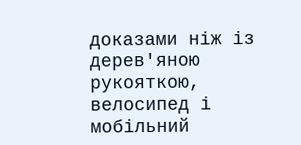доказами ніж із дерев'яною рукояткою, велосипед і мобільний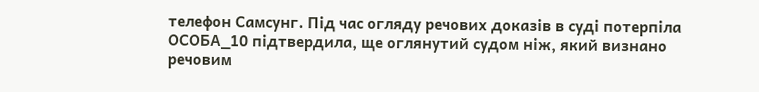телефон Самсунг. Під час огляду речових доказів в суді потерпіла ОСОБА_10 підтвердила, ще оглянутий судом ніж, який визнано речовим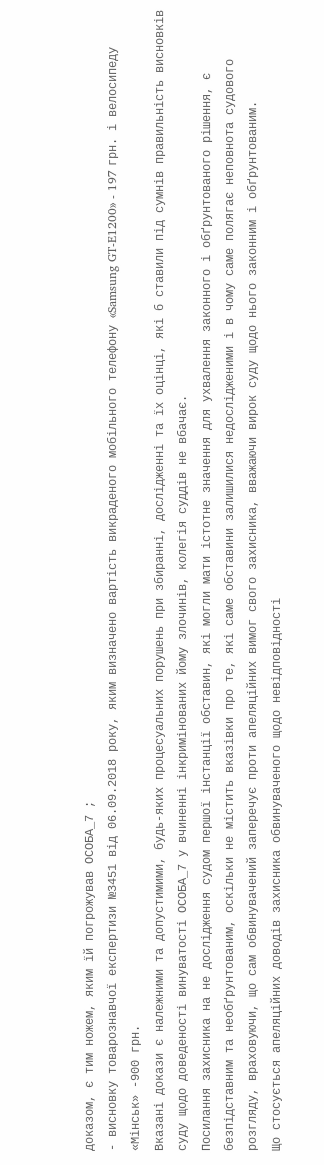доказом, є тим ножем, яким їй погрожував ОСОБА_7 ;
- висновку товарознавчої експертизи №3451 від 06.09.2018 року, яким визначено вартість викраденого мобільного телефону «Samsung GT-E1200» - 197 грн. і велосипеду «Мінськ» -900 грн.
Вказані докази є належними та допустимими, будь-яких процесуальних порушень при збиранні, дослідженні та їх оцінці, які б ставили під сумнів правильність висновків суду щодо доведеності винуватості ОСОБА_7 у вчиненні інкримінованих йому злочинів, колегія суддів не вбачає.
Посилання захисника на не дослідження судом першої інстанції обставин, які могли мати істотне значення для ухвалення законного і обґрунтованого рішення, є безпідставним та необґрунтованим, оскільки не містить вказівки про те, які саме обставини залишилися недослідженими і в чому саме полягає неповнота судового розгляду, враховуючи, що сам обвинувачений заперечує проти апеляційних вимог свого захисника, вважаючи вирок суду щодо нього законним і обґрунтованим.
Що стосується апеляційних доводів захисника обвинуваченого щодо невідповідності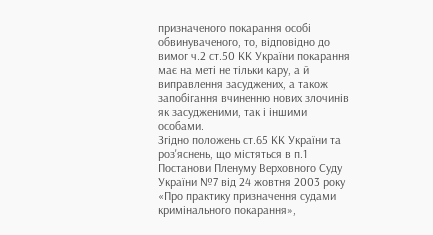призначеного покарання особі обвинуваченого, то, відповідно до вимог ч.2 ст.50 КК України покарання має на меті не тільки кару, а й виправлення засуджених, а також запобігання вчиненню нових злочинів як засудженими, так і іншими особами.
Згідно положень ст.65 КК України та роз'яснень, що містяться в п.1 Постанови Пленуму Верховного Суду України №7 від 24 жовтня 2003 року «Про практику призначення судами кримінального покарання»,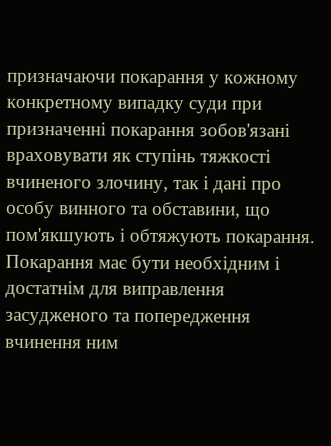призначаючи покарання у кожному конкретному випадку суди при призначенні покарання зобов'язані враховувати як ступінь тяжкості вчиненого злочину, так і дані про особу винного та обставини, що пом'якшують і обтяжують покарання. Покарання має бути необхідним і достатнім для виправлення засудженого та попередження вчинення ним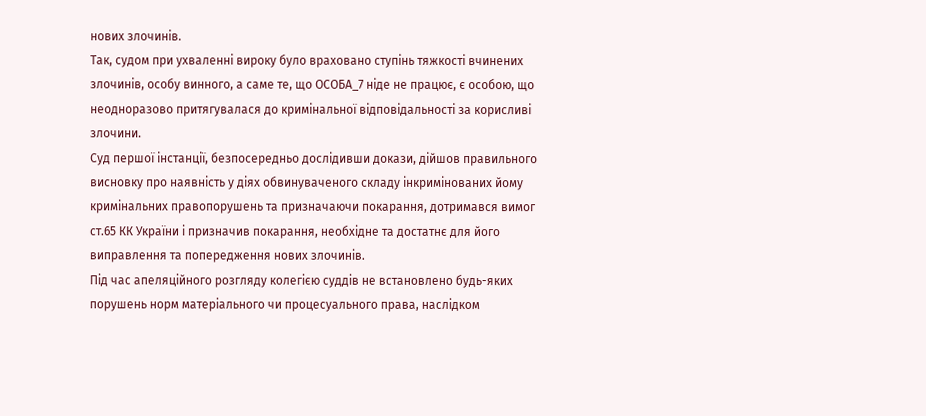нових злочинів.
Так, судом при ухваленні вироку було враховано ступінь тяжкості вчинених злочинів, особу винного, а саме те, що ОСОБА_7 ніде не працює, є особою, що неодноразово притягувалася до кримінальної відповідальності за корисливі злочини.
Суд першої інстанції, безпосередньо дослідивши докази, дійшов правильного висновку про наявність у діях обвинуваченого складу інкримінованих йому кримінальних правопорушень та призначаючи покарання, дотримався вимог ст.65 КК України і призначив покарання, необхідне та достатнє для його виправлення та попередження нових злочинів.
Під час апеляційного розгляду колегією суддів не встановлено будь-яких порушень норм матеріального чи процесуального права, наслідком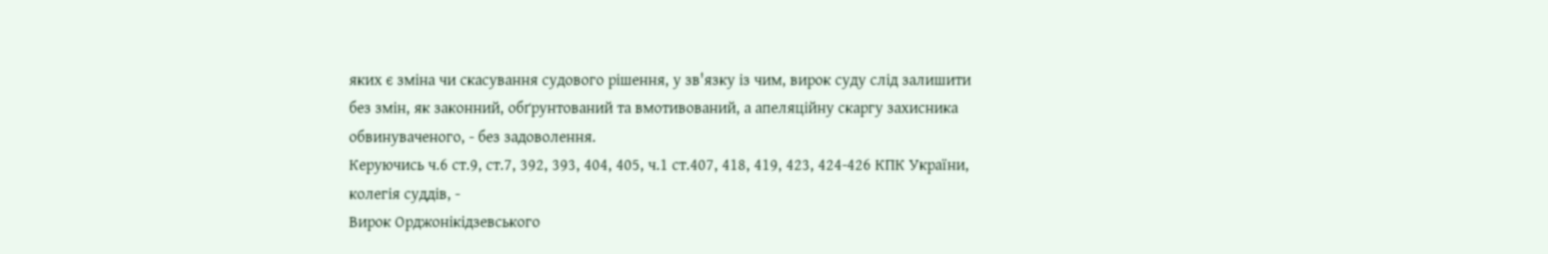яких є зміна чи скасування судового рішення, у зв'язку із чим, вирок суду слід залишити без змін, як законний, обґрунтований та вмотивований, а апеляційну скаргу захисника обвинуваченого, - без задоволення.
Керуючись ч.6 ст.9, ст.7, 392, 393, 404, 405, ч.1 ст.407, 418, 419, 423, 424-426 КПК України, колегія суддів, -
Вирок Орджонікідзевського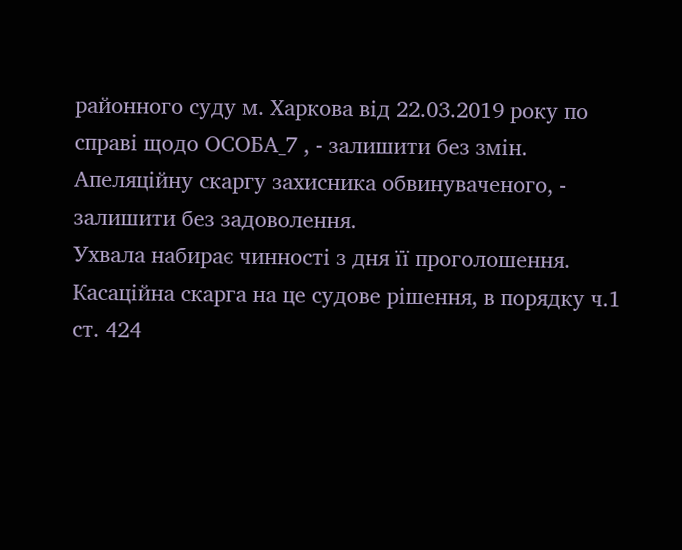районного суду м. Харкова від 22.03.2019 року по справі щодо ОСОБА_7 , - залишити без змін.
Апеляційну скаргу захисника обвинуваченого, - залишити без задоволення.
Ухвала набирає чинності з дня її проголошення.
Касаційна скарга на це судове рішення, в порядку ч.1 ст. 424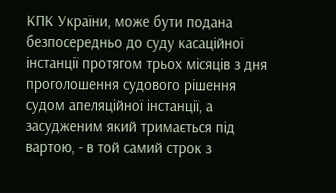КПК України, може бути подана безпосередньо до суду касаційної інстанції протягом трьох місяців з дня проголошення судового рішення судом апеляційної інстанції, а засудженим який тримається під вартою, - в той самий строк з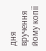дня вручення йому копії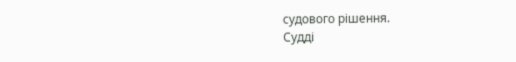судового рішення.
Судді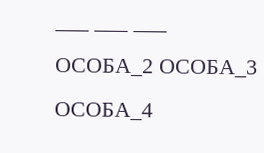___ ___ ___
ОСОБА_2 ОСОБА_3 ОСОБА_4